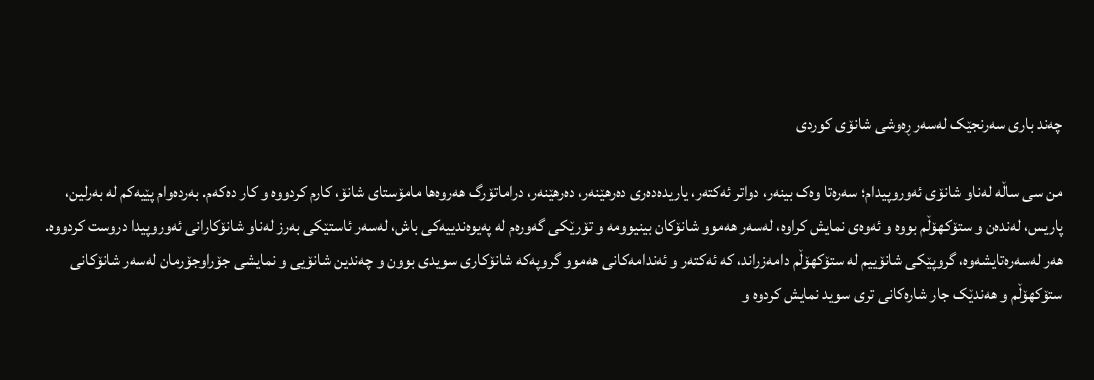چەند باری سەرنجێک لەسەر ڕەوشی شانۆی کوردی

من سی ساڵە لەناو شانۆی ئەوروپیدام؛ سەرەتا وەک بینەر، دواتر ئەکتەر، یاریدەدەری دەرهێنەر، دەرهێنەر، دراماتۆرگ هەروەها مامۆستای شانۆ، کارم کردووە و کار دەکەم. بەردەوام پێیەکم لە بەرلین، پاریس، لەندەن و ستۆکهۆڵم بووە و ئەوەی نمایش کراوە، لەسەر هەموو شانۆکان بینیوومە و تۆرێکی گەورەم لە پەیوەندییەکی باش، لەسەر ئاستێکی بەرز لەناو شانۆکارانی ئەوروپیدا دروست کردووە. هەر لەسەرەتایشەوە، گروپێکی شانۆییم لە ستۆکهۆڵم دامەزراند، کە ئەکتەر و ئەندامەکانی هەموو گروپەکە شانۆکاری سویدی بوون و چەندین شانۆیی و نمایشی جۆراوجۆرمان لەسەر شانۆکانی ستۆکهۆڵم و هەندێک جار شارەکانی تری سوید نمایش کردوە و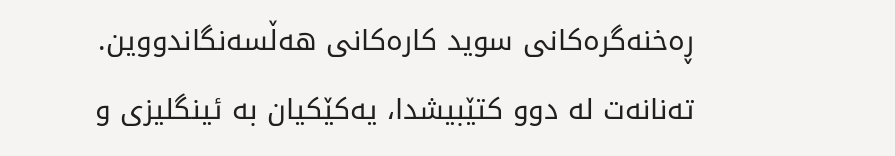ڕەخنەگرەکانی سوید کارەکانی هەڵسەنگاندووین. تەنانەت لە دوو کتێبیشدا، یەکێکیان بە ئینگلیزی و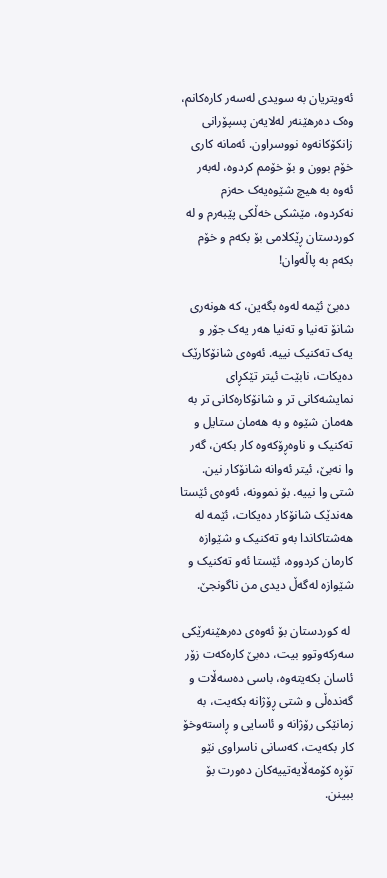ئەویتریان بە سویدی لەسەر کارەکانم، وەک دەرهێنەر لەلایەن پسپۆرانی زانکۆکانەوە نووسراون. ئەمانە کاری خۆم بوون و بۆ خۆمم کردوە، لەبەر ئەوە بە هیچ شێوەیەک حەزم نەکردوە، مێشکی خەڵکی پێبەرم و لە کوردستان ڕێکلامی بۆ بکەم و خۆم بکەم بە پاڵەوان!

 دەبێ ئێمە لەوە بگەین، کە هونەری شانۆ تەنیا و تەنیا هەر یەک جۆر و یەک تەکنیک نییە. ئەوەی شانۆکارێک دەیکات، نابێت ئیتر تێکڕای نمایشەکانی تر و شانۆکارەکانی تر بە هەمان شێوە و بە هەمان ستایل و تەکنیک و ناوەڕۆکەوە کار بکەن، گەر وا نەبێ، ئیتر ئەوانە شانۆکار نین. شتی وا نییە. بۆ نموونە، ئەوەی ئێستا هەندێک شانۆکار دەیکات، ئێمە لە هەشتاکاندا بەو تەکنیک و شێوازە کارمان کردووە، ئێستا ئەو تەکنیک و شێوازە لەگەڵ دیدی من ناگونجێ.

 لە کوردستان بۆ ئەوەی دەرهێنەرێکی سەرکەوتوو بیت، دەبێ کارەکەت زۆر ئاسان بکەیتەوە، باسی دەسەڵات و گەندەڵی و شتی ڕۆژانە بکەیت، بە زمانێکی رۆژانە و ئاسایی و ڕاستەوخۆ کار بکەیت، کەسانی ناسراوی نێو تۆڕە کۆمەڵایەتییەکان دەورت بۆ ببینن.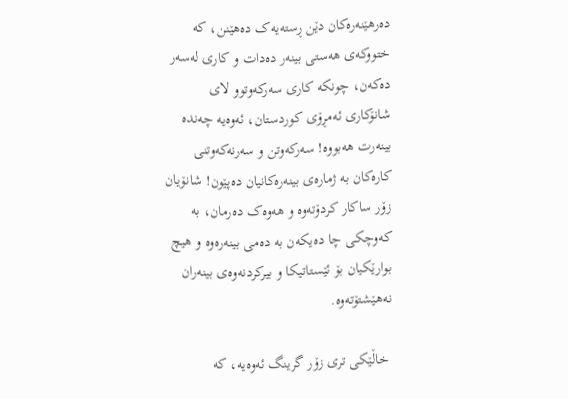دەرهێنەرەکان دێن ڕستەیەک دەهێنن، کە ختووکەی هەستی بینەر دەدات و کاری لەسەر دەکەن، چونکە کاری سەرکەوتوو لای شانۆکاری ئەمڕۆی کوردستان، ئەوەیە چەندە بینەرت هەبووە! سەرکەوتن و سەرنەکەوتنی کارەکان بە ژمارەی بینەرەکانیان دەپێون! شانۆیان زۆر ساکار کردۆتەوە و هەوەک دەرمان، بە کەوچکی چا دەیکەن بە دەمی بینەرەوە و هیچ بوارێکیان بۆ ئێستاتیکا و بیرکردنەوەی بینەران نەهێشتۆتەوە.

 خاڵێکی تری زۆر گرینگ ئەوەیە، کە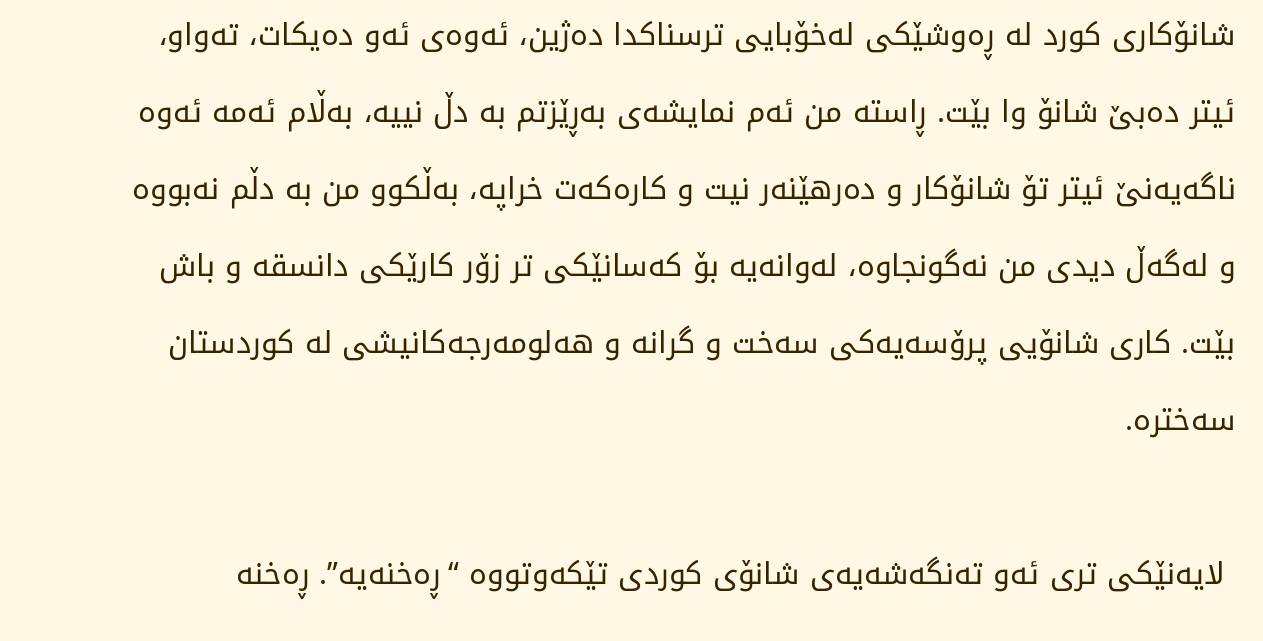شانۆکاری کورد لە ڕەوشێکی لەخۆبایی ترسناکدا دەژین، ئەوەی ئەو دەیکات، تەواو، ئیتر دەبێ شانۆ وا بێت. ڕاستە من ئەم نمایشەی بەڕێزتم بە دڵ نییە، بەڵام ئەمە ئەوە ناگەیەنێ ئیتر تۆ شانۆکار و دەرهێنەر نیت و کارەکەت خراپە، بەڵکوو من بە دڵم نەبووە و لەگەڵ دیدی من نەگونجاوە، لەوانەیە بۆ کەسانێکی تر زۆر کارێکی دانسقە و باش بێت. کاری شانۆیی پرۆسەیەکی سەخت و گرانە و هەلومەرجەکانیشی لە کوردستان سەخترە.

 لایەنێکی تری ئەو تەنگەشەیەی شانۆی کوردی تێکەوتووە “ڕەخنەیە”. ڕەخنە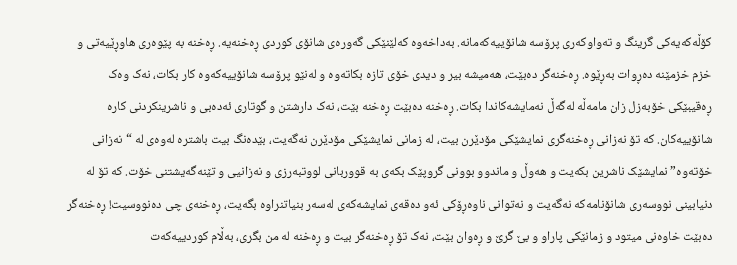کۆڵەکەیەکی گرینگ و تەواوکەری پرۆسە شانۆییەکەمانە. بەداخەوە کەلێنێکی گەورەی شانۆی کوردی ڕەخنەیە. ڕەخنە بە پێوەری هاوڕێیەتی و خزم خزمێنە دەڕوات بەڕێوە. ڕەخنەگر دەبێت، هەمیشە بیر و دیدی خۆی تازە بکاتەوە و لەنێو پرۆسە شانۆییەکەوە کار بکات، نەک وەک ڕەقیبێکی خۆبەزل زان مامەڵە لەگەڵ نەمایشەکاندا بکات. ڕەخنە دەبێت ڕەخنە بێت، نەک دارشتن و گوتاری ئەدەبی و ناشرینکردنی کارە شانۆییەکان. کە تۆ نەزانی ڕەخنەگری نمایشێکی مۆدێرن بیت، لە زمانی نمایشێکی مۆدێرن نەگەیت، بێدەنگ بیت باشترە لەوەی لە “نەزانی خۆتەوە” نمایشێک ناشرین بکەیت و هەوڵ و ماندوو بوونی گروپێک بکەی بە قووربانی لووتبەرزی و نەزانیی و تێنەگەیشتنی خۆت. کە تۆ لە دنیابینی نووسەری شانۆنامەکە نەگەیت و نەتوانی ناوەڕۆکی ئەو دەقەی نمایشەکەی لەسەر بنیاتنراوە بگەیت، ڕەخنەی چی دەنووسیت! ڕەخنەگر دەبێت خاوەنی میتود و زمانێکی پاراو و بێ گرێ و ڕەوان بێت، نەک تۆ ڕەخنەگر بیت و ڕەخنە لە من بگری، بەڵام کوردییەکەت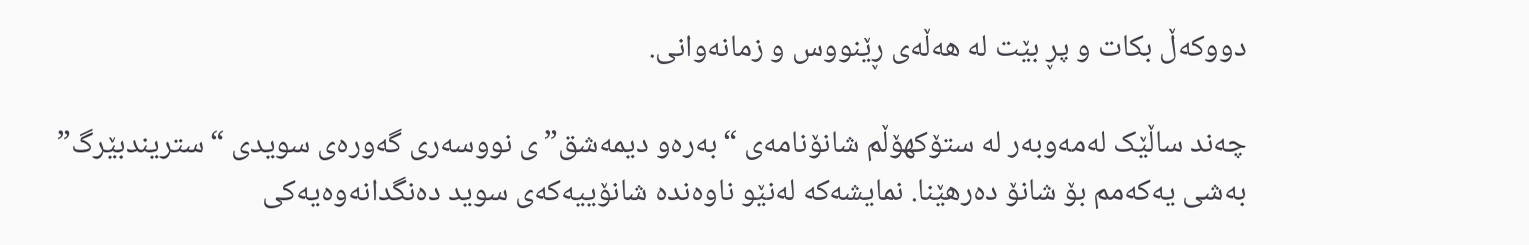دووکەڵ بکات و پڕ بێت لە هەڵەی ڕێنووس و زمانەوانی.

چەند ساڵێک لەمەوبەر لە ستۆکهۆڵم شانۆنامەی “بەرەو دیمەشق”ی نووسەری گەورەی سویدی “ستریندبێرگ” بەشی یەکەمم بۆ شانۆ دەرهێنا. نمایشەکە لەنێو ناوەندە شانۆییەکەی سوید دەنگدانەوەیەکی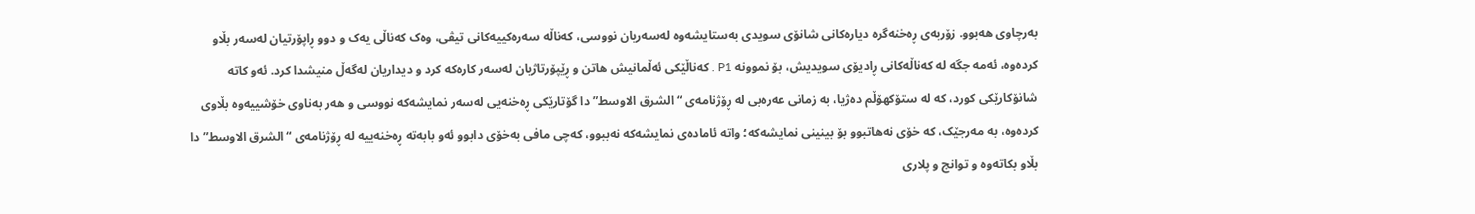بەرچاوی هەبوو. زۆربەی ڕەخنەگرە دیارەکانی شانۆی سویدی بەستایشەوە لەسەریان نووسی، کەناڵە سەرەکییەکانی تیڤی، وەک کەناڵی یەک و دوو ڕاپۆرتیان لەسەر بڵاو کردەوە، ئەمە جگە لە کەناڵەکانی ڕادیۆی سویدیش، بۆ نموونە P1 . کەناڵێکی ئەڵمانیش هاتن و ڕێپۆرتاژیان لەسەر کارەکە کرد و دیداریان لەگەڵ منیشدا کرد. ئەو کاتە شانۆکارێکی کورد، کە لە ستۆکهۆڵم دەژیا، بە زمانی عەرەبی لە ڕۆژنامەی “الشرق الاوسط” دا گۆتارێکی ڕەخنەیی لەسەر نمایشەکە نووسی و هەر بەناوی خۆشییەوە بڵاوی کردەوە، بە مەرجێک، کە خۆی نەهاتبوو بۆ بینینی نمایشەکە؛ واتە ئامادەی نمایشەکە نەببوو، کەچی مافی بەخۆی دابوو ئەو بابەتە ڕەخنەییە لە ڕۆژنامەی “الشرق الاوسط” دا بڵاو بکاتەوە و توانج و پلاری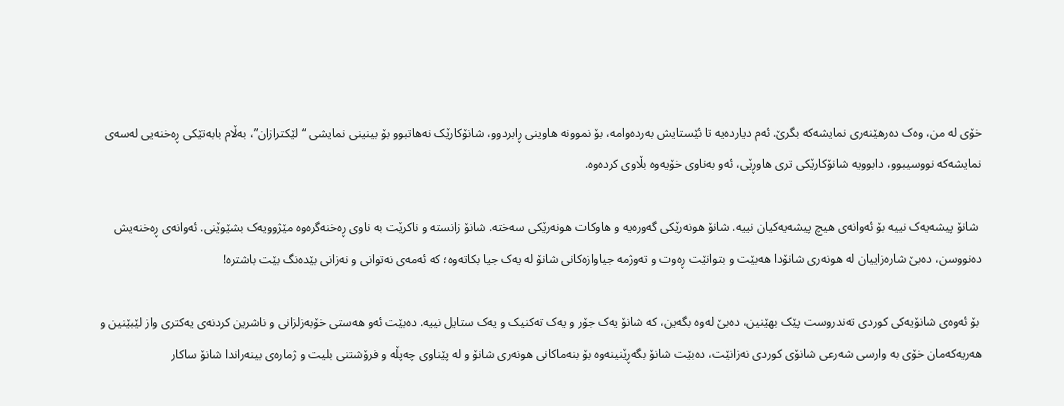خۆی لە من، وەک دەرهێنەری نمایشەکە بگرێ. ئەم دیاردەیە تا ئێستایش بەردەوامە، بۆ نموونە هاوینی ڕابردوو، شانۆکارێک نەهاتبوو بۆ بینینی نمایشی “لێکترازان”، بەڵام بابەتێکی ڕەخنەیی لەسەی نمایشەکە نووسیبوو، دابوویە شانۆکارێکی تری هاوڕێی، ئەو بەناوی خۆیەوە بڵاوی کردەوە.

 شانۆ پیشەیەک نییە بۆ ئەوانەی هیچ پیشەیەکیان نییە. شانۆ هونەرێکی گەورەیە و هاوکات هونەرێکی سەختە. شانۆ زانستە و ناکرێت بە ناوی ڕەخنەگرەوە مێژوویەک بشێوێنی. ئەوانەی ڕەخنەیش دەنووسن، دەبێ شارەزاییان لە هونەری شانۆدا هەبێت و بتوانێت ڕەوت و تەوژمە جیاوازەکانی شانۆ لە یەک جیا بکاتەوە؛ کە ئەمەی نەتوانی و نەزانی بێدەنگ بێت باشترە!

 بۆ ئەوەی شانۆیەکی کوردی تەندروست پێک بهێنین، دەبێ لەوە بگەین، کە شانۆ یەک جۆر و یەک تەکنیک و یەک ستایل نییە. دەبێت ئەو هەستی خۆبەزلزانی و ناشرین کردنەی یەکتری واز لێبێنین و هەریەکەمان خۆی بە وارسی شەرعی شانۆی کوردی نەزانێت، دەبێت شانۆ بگەڕێنینەوە بۆ بنەماکانی هونەری شانۆ و لە پێناوی چەپڵە و فرۆشتنی بلیت و ژمارەی بینەراندا شانۆ ساکار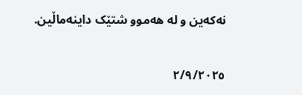نەکەین و لە هەموو شتێک داینەماڵین.

٢/٩/٢٠٢٥